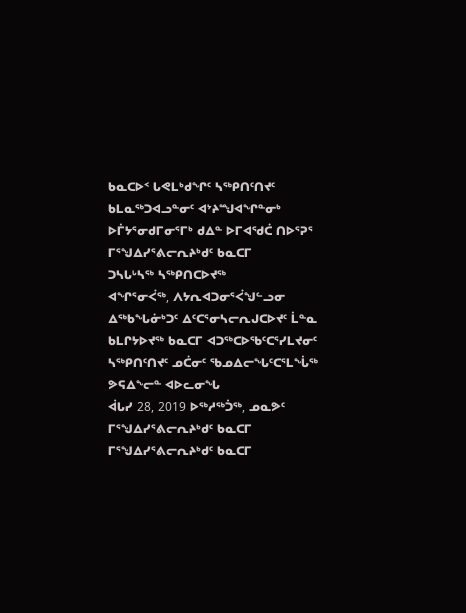ᑲᓇᑕᐅᑉ ᒐᕙᒪᒃᑯᖏᑦ ᓴᖅᑭᑎᑦᑎᔪᑦ ᑲᒪᓇᖅᑐᐊᓗᓐᓂᑦ ᐊᔾᔨᙳᐊᖏᓐᓂᒃ ᐅᒦᔭᕐᓂᑯᒥᓂᕐᒥᒃ ᑯᐃᓐ ᐅᒥᐊᖁᑖ ᑎᐅᕐᕈᕐ
ᒥᕐᖑᐃᓯᕐᕕᓕᕆᔨᒃᑯᑦ ᑲᓇᑕᒥ
ᑐᓴᒐᒡᓴᖅ ᓴᖅᑭᑎᑕᐅᔪᖅ
ᐊᖏᕐᓂᐹᖅ, ᐱᔭᕆᐊᑐᓂᕐᐹᖑᓪᓗᓂ ᐃᖅᑲᖓᓃᒃᑐᑦ ᐃᑦᑕᕐᓂᓴᓕᕆᒍᑕᐅᔪᑦ ᒫᓐᓇ ᑲᒪᒋᔭᐅᔪᖅ ᑲᓇᑕᒥ ᐊᑐᖅᑕᐅᖃᑦᑕᕐᓯᒪᔪᓂᑦ ᓴᖅᑭᑎᑦᑎᔪᑦ ᓄᑖᓂᑦ ᖃᓄᐃᓕᖓᑦᑕᕐᒪᖔᖅ ᕗᕋᐃᖕᓕᓐ ᐊᐅᓚᓂᖓ
ᐋᒐᓯ 28, 2019 ᐅᖅᓱᖅᑑᖅ, ᓄᓇᕗᑦ ᒥᕐᖑᐃᓯᕐᕕᓕᕆᔨᒃᑯᑦ ᑲᓇᑕᒥ
ᒥᕐᖑᐃᓯᕐᕕᓕᕆᔨᒃᑯᑦ ᑲᓇᑕᒥ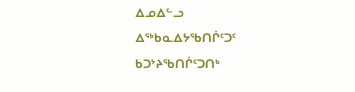ᐃᓄᐃᓪᓗ ᐃᖅᑲᓇᐃᔭᖃᑎᒌᑦᑐᑦ ᑲᑐᔾᔨᖃᑎᒌᑦᑐᑎᒃ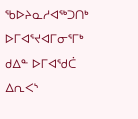ᖃᐅᔨᓇᓱᐊᖅᑐᑎᒃ ᐅᒥᐊᕐᔪᐊᒥᓂᕐᒥᒃ ᑯᐃᓐ ᐅᒥᐊᖁᑖ ᐃᕆᐸᔅ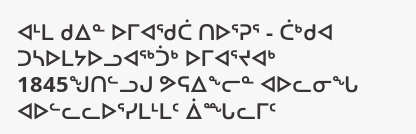ᐊᒻᒪ ᑯᐃᓐ ᐅᒥᐊᖁᑖ ᑎᐅᕐᕈᕐ - ᑖᒃᑯᐊ ᑐᓴᐅᒪᔭᐅᓗᐊᖅᑑᒃ ᐅᒥᐊᕐᔪᐊᒃ 1845ᖑᑎᓪᓗᒍ ᕗᕋᐃᖕᓕᓐ ᐊᐅᓚᓂᖓ ᐊᐅᓪᓚᓚᐅᕐᓯᒪᒻᒪᑦ ᐄᙵᓚᒥᑦ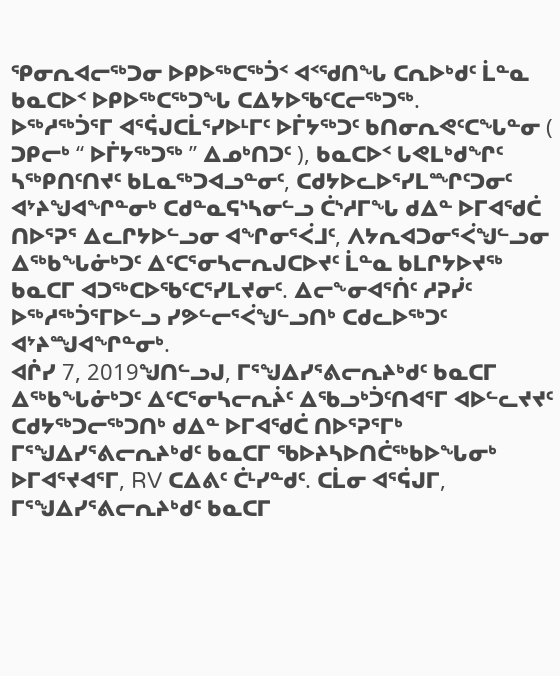ᕿᓂᕆᐊᓕᖅᑐᓂ ᐅᑭᐅᖅᑕᖅᑑᑉ ᐊᑉᖁᑎᖓ ᑕᕆᐅᒃᑯᑦ ᒫᓐᓇ ᑲᓇᑕᐅᑉ ᐅᑭᐅᖅᑕᖅᑐᖓ ᑕᐃᔭᐅᖃᑦᑕᓕᖅᑐᖅ.
ᐅᖅᓱᖅᑑᕐᒥ ᐊᕐᕌᒍᑕᒫᕐᓯᐅᒻᒥᑦ ᐅᒦᔭᖅᑐᑦ ᑲᑎᓂᕆᕙᑦᑕᖓᓐᓂ ( ᑐᑭᓕᒃ “ ᐅᒦᔭᖅᑐᖅ ” ᐃᓄᒃᑎᑐᑦ ), ᑲᓇᑕᐅᑉ ᒐᕙᒪᒃᑯᖏᑦ ᓴᖅᑭᑎᑦᑎᔪᑦ ᑲᒪᓇᖅᑐᐊᓗᓐᓂᑦ, ᑕᑯᔭᐅᓚᐅᕐᓯᒪᙱᑦᑐᓂᑦ ᐊᔾᔨᖑᐊᖏᓐᓂᒃ ᑕᑯᓐᓇᕋᔅᓴᓂᓪᓗ ᑖᔅᓱᒥᖓ ᑯᐃᓐ ᐅᒥᐊᖁᑖ ᑎᐅᕐᕈᕐ ᐃᓚᒋᔭᐅᓪᓗᓂ ᐊᖏᓂᕐᐹᒧᑦ, ᐱᔭᕆᐊᑐᓂᕐᐹᖑᓪᓗᓂ ᐃᖅᑲᖓᓃᒃᑐᑦ ᐃᑦᑕᕐᓂᓴᓕᕆᒍᑕᐅᔪᑦ ᒫᓐᓇ ᑲᒪᒋᔭᐅᔪᖅ ᑲᓇᑕᒥ ᐊᑐᖅᑕᐅᖃᑦᑕᕐᓯᒪᔪᓂᑦ. ᐃᓕᖕᓂᐊᕐᑏᑦ ᓱᕈᓰᑦ ᐅᖅᓱᖅᑑᕐᒥᐅᓪᓗ ᓯᕗᓪᓕᕐᐹᖑᓪᓗᑎᒃ ᑕᑯᓚᐅᖅᑐᑦ ᐊᔾᔨᙳᐊᖏᓐᓂᒃ.
ᐊᒌᓯ 7, 2019ᖑᑎᓪᓗᒍ, ᒥᕐᖑᐃᓯᕐᕕᓕᕆᔨᒃᑯᑦ ᑲᓇᑕᒥ ᐃᖅᑲᖓᓃᒃᑐᑦ ᐃᑦᑕᕐᓂᓴᓕᕆᔩᑦ ᐃᖃᓗᒃᑑᑦᑎᐊᕐᒥ ᐊᐅᓪᓚᔪᔪᑦ ᑕᑯᔭᖅᑐᓕᖅᑐᑎᒃ ᑯᐃᓐ ᐅᒥᐊᖁᑖ ᑎᐅᕐᕈᕐᒥᒃ ᒥᕐᖑᐃᓯᕐᕕᓕᕆᔨᒃᑯᑦ ᑲᓇᑕᒥ ᖃᐅᔨᓴᐅᑎᑖᖅᑲᐅᖓᓂᒃ ᐅᒥᐊᕐᔪᐊᕐᒥ, RV ᑕᐃᕕᑦ ᑖᒻᓯᓐᑯᑦ. ᑕᒫᓂ ᐊᕐᕌᒍᒥ, ᒥᕐᖑᐃᓯᕐᕕᓕᕆᔨᒃᑯᑦ ᑲᓇᑕᒥ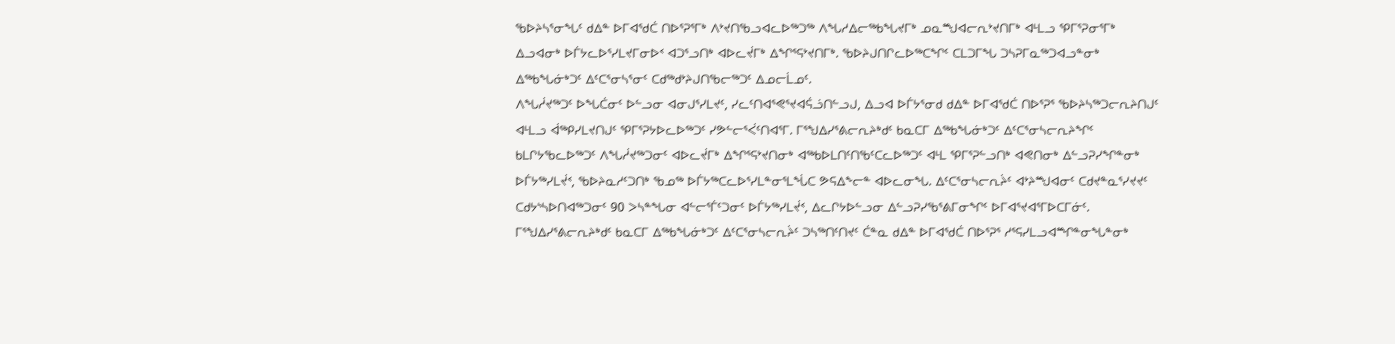ᖃᐅᔨᓴᕐᓂᖓᑦ ᑯᐃᓐ ᐅᒥᐊᖁᑖ ᑎᐅᕐᕈᕐᒥᒃ ᐱᔾᔪᑎᖃᓗᐊᓚᐅᖅᑐᖅ ᐱᖓᓱᐃᓕᖅᑲᖓᔪᒥᒃ ᓄᓇᙳᐊᓕᕆᔾᔪᑎᒥᒃ ᐊᒻᒪᓗ ᕿᒥᕐᕈᓂᕐᒥᒃ ᐃᓗᐊᓂᒃ ᐅᒦᔭᓚᐅᕐᓯᒪᔪᒥᓂᐅᑉ ᐊᑐᕐᓗᑎᒃ ᐊᐅᓚᔫᒥᒃ ᐃᖏᕐᕋᔾᔪᑎᒥᒃ. ᖃᐅᔨᒍᑎᒋᓚᐅᖅᑕᖏᑦ ᑕᒪᑐᒥᖓ ᑐᓴᕈᒥᓇᖅᑐᐊᓗᓐᓂᒃ ᐃᖅᑲᖓᓃᒃᑐᑦ ᐃᑦᑕᕐᓂᓴᕐᓂᑦ ᑕᑯᖅᑯᔾᔨᒍᑎᖃᓕᖅᑐᑦ ᐃᓄᓕᒫᓄᑦ.
ᐱᖓᓲᔪᖅᑐᑦ ᐅᖓᑖᓂᑦ ᐅᓪᓗᓂ ᐊᓂᒍᕐᓯᒪᔪᑦ, ᓯᓚᑦᑎᐊᕐᕙᕐᔪᐊᕌᓘᑎᓪᓗᒍ, ᐃᓗᐊ ᐅᒦᔭᕐᓂᑯ ᑯᐃᓐ ᐅᒥᐊᖁᑖ ᑎᐅᕐᕈᕐ ᖃᐅᔨᓴᖅᑐᓕᕆᔨᑎᒍᑦ ᐊᒻᒪᓗ ᐋᖅᑭᓯᒪᔪᑎᒍᑦ ᕿᒥᕐᕈᔭᐅᓚᐅᖅᑐᑦ ᓯᕗᓪᓕᕐᐹᑦᑎᐊᕐᒥ. ᒥᕐᖑᐃᓯᕐᕕᓕᕆᔨᒃᑯᑦ ᑲᓇᑕᒥ ᐃᖅᑲᖓᓃᒃᑐᑦ ᐃᑦᑕᕐᓂᓴᓕᕆᔨᖏᑦ ᑲᒪᒋᔭᖃᓚᐅᖅᑐᑦ ᐱᖓᓲᔪᖅᑐᓂᑦ ᐊᐅᓚᔫᒥᒃ ᐃᖏᕐᕋᔾᔪᑎᓂᒃ ᐊᖅᑲᐅᒪᑎᑦᑎᖃᑦᑕᓚᐅᖅᑐᑦ ᐊᒻᒪ ᕿᒥᕐᕈᓪᓗᑎᒃ ᐊᕙᑎᓂᒃ ᐃᓪᓗᕈᓯᖏᓐᓂᒃ ᐅᒦᔭᖅᓯᒪᔫᑉ, ᖃᐅᔨᓇᓱᑦᑐᑎᒃ ᖃᓄᖅ ᐅᒦᔭᖅᑕᓚᐅᕐᓯᒪᓐᓂᕐᒪᖔᑕ ᕗᕋᐃᖕᓕᓐ ᐊᐅᓚᓂᖓ. ᐃᑦᑕᕐᓂᓴᓕᕆᔩᑦ ᐊᔾᔨᙳᐊᓂᑦ ᑕᑯᔪᓐᓇᕐᓯᔪᔪᑦ ᑕᑯᔭᔅᓴᐅᑎᐊᖅᑐᓂᑦ 90 ᐳᓴᓐᖓᓂ ᐊᓪᓕᕐᒦᑦᑐᓂᑦ ᐅᒦᔭᖅᓯᒪᔫᑉ, ᐃᓚᒋᔭᐅᓪᓗᓂ ᐃᓪᓗᕈᓯᖃᕐᕕᒥᓂᖏᑦ ᐅᒥᐊᕐᔪᐊᕐᒥᐅᑕᒥᓃᑦ.
ᒥᕐᖑᐃᓯᕐᕕᓕᕆᔨᒃᑯᑦ ᑲᓇᑕᒥ ᐃᖅᑲᖓᓃᒃᑐᑦ ᐃᑦᑕᕐᓂᓴᓕᕆᔩᑦ ᑐᓴᖅᑎᑦᑎᔪᑦ ᑖᓐᓇ ᑯᐃᓐ ᐅᒥᐊᖁᑖ ᑎᐅᕐᕈᕐ ᓱᕐᕋᓯᒪᓗᐊᙱᓐᓂᖓᓐᓂᒃ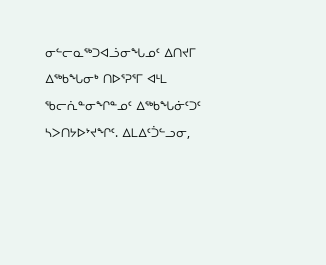ᓂᓪᓕᓇᖅᑐᐊᓘᓂᖓᓄᑦ ᐃᑎᔪᒥ ᐃᖅᑲᖓᓂᒃ ᑎᐅᕐᕈᕐᒥ ᐊᒻᒪ ᖃᓕᕇᓐᓂᖏᓐᓄᑦ ᐃᖅᑲᖓᓃᑦᑐᑦ ᓴᐳᑎᔭᐅᔾᔪᖏᑦ. ᐃᒪᐃᑦᑑᓪᓗᓂ,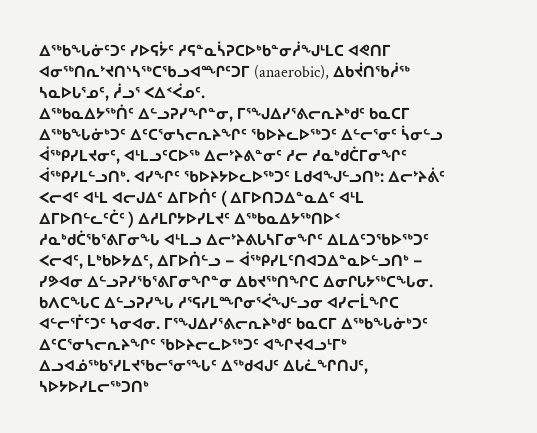ᐃᖅᑲᖓᓃᑦᑐᑦ ᓯᐅᕋᔮᑦ ᓱᕋᓐᓇᓵᕈᑕᐅᒃᑲᓐᓂᓲᖑᒻᒪᑕ ᐊᕙᑎᒥ ᐊᓂᖅᑎᕆᔾᔪᑎᔅᓴᖅᑕᖃᓗᐊᙱᑦᑐᒥ (anaerobic), ᐃᑲᔫᑎᖃᓲᖅ ᓴᓇᐅᒐᕐᓄᑦ, ᓲᓗᕐ ᐸᐃᑉᐹᓄᑦ.
ᐃᖅᑲᓇᐃᔭᖅᑏᑦ ᐃᓪᓗᕈᓯᖏᓐᓂ, ᒥᕐᖑᐃᓯᕐᕕᓕᕆᔨᒃᑯᑦ ᑲᓇᑕᒥ ᐃᖅᑲᖓᓃᒃᑐᑦ ᐃᑦᑕᕐᓂᓴᓕᕆᔨᖏᑦ ᖃᐅᔨᓚᐅᖅᑐᑦ ᐃᓪᓕᕐᓂᑦ ᓵᓂᓪᓗ ᐋᖅᑭᓯᒪᔪᓂᑦ, ᐊᒻᒪᓗᑦᑕᐅᖅ ᐃᓕᔾᔨᕕᓐᓂᑦ ᓱᓕ ᓱᓇᒃᑯᑖᒥᓂᖏᑦ ᐋᖅᑭᓯᒪᓪᓗᑎᒃ. ᐊᓯᖏᑦ ᖃᐅᔨᔭᐅᓚᐅᖅᑐᑦ ᒪᑯᐊᖑᓪᓗᑎᒃ: ᐃᓕᔾᔨᕖᑦ ᐸᓕᐊᑦ ᐊᒻᒪ ᐊᓕᒍᐃᑦ ᐃᒥᐅᑏᑦ ( ᐃᒥᐅᑎᑐᐃᓐᓇᐃᑦ ᐊᒻᒪ ᐃᒥᐅᑎᓪᓚᑦᑖᑦ ) ᐃᓱᒪᒋᔭᐅᓯᒪᔪᑦ ᐃᖅᑲᓇᐃᔭᖅᑎᐅᑉ ᓱᓇᒃᑯᑖᖃᕐᕕᒥᓂᖓ ᐊᒻᒪᓗ ᐃᓕᔾᔨᕕᒐᓴᒥᓂᖏᑦ ᐃᒪᐃᑦᑐᖃᐅᖅᑐᑦ ᐸᓕᐊᑦ, ᒪᒃᑲᐅᔭᐃᑦ, ᐃᒥᐅᑏᓪᓗ − ᐋᖅᑭᓯᒪᑦᑎᐊᑐᐃᓐᓇᐅᓪᓗᑎᒃ − ᓯᕗᐊᓂ ᐃᓪᓗᕈᓯᖃᕐᕕᒥᓂᖏᓐᓂ ᐃᑲᔪᖅᑎᖏᑕ ᐃᓂᒋᒐᔭᖅᑕᖓᓂ.
ᑲᐱᑕᖓᑕ ᐃᓪᓗᕈᓯᖓ ᓱᕐᕋᓯᒪᙱᓂᕐᐹᖑᓪᓗᓂ ᐊᓯᓕᒫᖏᑕ ᐊᓪᓕᕐᒦᑦᑐᑦ ᓴᓂᐊᓂ. ᒥᕐᖑᐃᓯᕐᕕᓕᕆᔨᒃᑯᑦ ᑲᓇᑕᒥ ᐃᖅᑲᖓᓃᒃᑐᑦ ᐃᑦᑕᕐᓂᓴᓕᕆᔨᖏᑦ ᖃᐅᔨᓕᓚᐅᖅᑐᑦ ᐊᖏᔪᐊᓗᒻᒥᒃ ᐃᓗᐊᓅᖅᑲᕐᓯᒪᔪᖃᓕᕐᓂᕐᖓᑦ ᐃᖅᑯᐊᒍᑦ ᐃᒐᓛᖏᑎᒍᑦ, ᓴᐅᔭᐅᓯᒪᓕᖅᑐᑎᒃ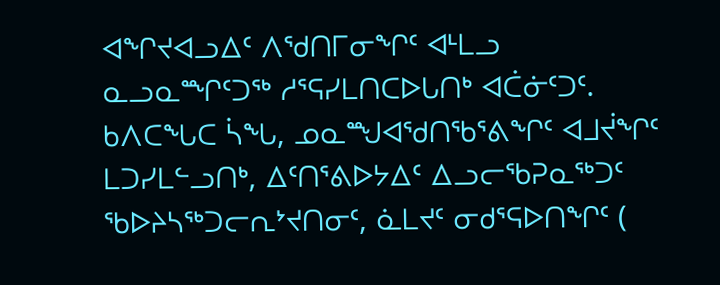ᐊᖏᔪᐊᓗᐃᑦ ᐱᖁᑎᒥᓂᖏᑦ ᐊᒻᒪᓗ ᓇᓗᓇᙱᑦᑐᖅ ᓱᕐᕋᓯᒪᑎᑕᐅᒐᑎᒃ ᐊᑖᓃᑦᑐᑦ. ᑲᐱᑕᖓᑕ ᓵᖓ, ᓄᓇᙳᐊᖁᑎᖃᕐᕕᖏᑦ ᐊᒧᔫᖏᑦ ᒪᑐᓯᒪᓪᓗᑎᒃ, ᐃᑦᑎᕐᕕᐅᔭᐃᑦ ᐃᓗᓕᖃᕈᓇᖅᑐᑦ ᖃᐅᔨᓴᖅᑐᓕᕆᔾᔪᑎᓂᑦ, ᓈᒪᔪᑦ ᓂᑯᕐᕋᐅᑎᖏᑦ (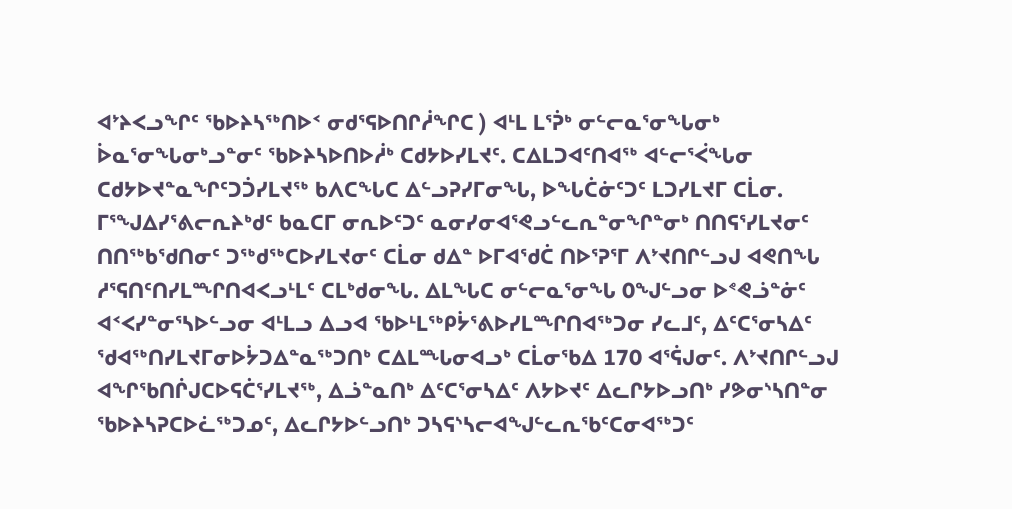ᐊᔾᔨᐸᓗᖏᑦ ᖃᐅᔨᓴᖅᑎᐅᑉ ᓂᑯᕐᕋᐅᑎᒋᓲᖏᑕ ) ᐊᒻᒪ ᒪᕐᕉᒃ ᓂᓪᓕᓇᕐᓂᖓᓂᒃ ᐆᓇᕐᓂᖓᓂᒃᓗᓐᓂᑦ ᖃᐅᔨᓴᐅᑎᐅᓲᒃ ᑕᑯᔭᐅᓯᒪᔪᑦ. ᑕᐃᒪᑐᐊᑦᑎᐊᖅ ᐊᓪᓕᕐᐹᖓᓂ ᑕᑯᔭᐅᔪᓐᓇᖏᑦᑐᑑᓯᒪᔪᖅ ᑲᐱᑕᖓᑕ ᐃᓪᓗᕈᓯᒥᓂᖓ, ᐅᖓᑖᓃᑦᑐᑦ ᒪᑐᓯᒪᔪᒥ ᑕᒫᓂ.
ᒥᕐᖑᐃᓯᕐᕕᓕᕆᔨᒃᑯᑦ ᑲᓇᑕᒥ ᓂᕆᐅᑦᑐᑦ ᓇᓂᓯᓂᐊᕐᕙᓗᓪᓚᕆᓐᓂᖏᓐᓂᒃ ᑎᑎᕋᕐᓯᒪᔪᓂᑦ ᑎᑎᖅᑲᖁᑎᓂᑦ ᑐᖅᑯᖅᑕᐅᓯᒪᔪᓂᑦ ᑕᒫᓂ ᑯᐃᓐ ᐅᒥᐊᖁᑖ ᑎᐅᕐᕈᕐᒥ ᐱᔾᔪᑎᒋᓪᓗᒍ ᐊᕙᑎᖓ ᓱᕐᕋᑎᑦᑎᓯᒪᙱᑎᐊᐸᓗᒻᒪᑦ ᑕᒪᒃᑯᓂᖓ. ᐃᒪᖓᑕ ᓂᓪᓕᓇᕐᓂᖓ 0ᖑᓪᓗᓂ ᐅᕝᕙᓘᓐᓃᑦ ᐊᑉᐸᓯᓐᓂᕐᓴᐅᓪᓗᓂ ᐊᒻᒪᓗ ᐃᓗᐊ ᖃᐅᒻᒪᖅᑭᔮᕐᕕᐅᓯᒪᙱᑎᐊᖅᑐᓂ ᓯᓚᒧᑦ, ᐃᑦᑕᕐᓂᓴᐃᑦ ᖁᐊᖅᑎᓯᒪᔪᒥᓂᐅᔮᑐᐃᓐᓇᖅᑐᑎᒃ ᑕᐃᒪᙵᓂᐊᓗᒃ ᑕᒫᓂᖃᐃ 170 ᐊᕐᕌᒍᓂᑦ. ᐱᔾᔪᑎᒋᓪᓗᒍ ᐊᖏᖃᑎᒌᒍᑕᐅᕋᑖᕐᓯᒪᔪᖅ, ᐃᓘᓐᓇᑎᒃ ᐃᑦᑕᕐᓂᓴᐃᑦ ᐱᔭᐅᔪᑦ ᐃᓚᒋᔭᐅᓗᑎᒃ ᓯᕗᓂᔅᓴᑎᓐᓂ ᖃᐅᔨᓴᕈᑕᐅᓛᖅᑐᓄᑦ, ᐃᓚᒋᔭᐅᓪᓗᑎᒃ ᑐᓴᕋᔅᓴᓕᐊᖑᓪᓚᕆᖃᑦᑕᓂᐊᖅᑐᑦ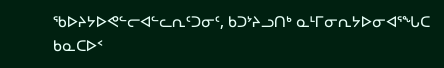ᖃᐅᔨᔭᐅᕙᓪᓕᐊᓪᓚᕆᑦᑐᓂᑦ, ᑲᑐᔾᔨᓗᑎᒃ ᓇᒻᒥᓂᕆᔭᐅᓂᐊᕐᖓᑕ ᑲᓇᑕᐅᑉ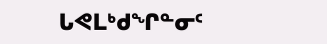ᒐᕙᒪᒃᑯᖏᓐᓂᑦ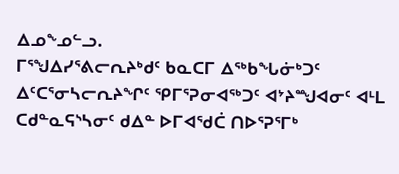ᐃᓄᖕᓄᓪᓗ.
ᒥᕐᖑᐃᓯᕐᕕᓕᕆᔨᒃᑯᑦ ᑲᓇᑕᒥ ᐃᖅᑲᖓᓃᒃᑐᑦ ᐃᑦᑕᕐᓂᓴᓕᕆᔨᖏᑦ ᕿᒥᕐᕈᓂᐊᖅᑐᑦ ᐊᔾᔨᙳᐊᓂᑦ ᐊᒻᒪ ᑕᑯᓐᓇᕋᔅᓴᓂᑦ ᑯᐃᓐ ᐅᒥᐊᖁᑖ ᑎᐅᕐᕈᕐᒥᒃ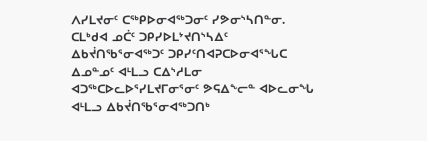ᐱᓯᒪᔪᓂᑦ ᑕᖅᑭᐅᓂᐊᖅᑐᓂᑦ ᓯᕗᓂᔅᓴᑎᓐᓂ. ᑕᒪᒃᑯᐊ ᓄᑖᑦ ᑐᑭᓯᐅᒪᔾᔪᑎᔅᓴᐃᑦ ᐃᑲᔫᑎᖃᕐᓂᐊᖅᑐᑦ ᑐᑭᓯᑦᑎᐊᕈᑕᐅᓂᐊᕐᖓᑕ ᐃᓄᓐᓄᑦ ᐊᒻᒪᓗ ᑕᐃᔅᓱᒪᓂ ᐊᑐᖅᑕᐅᓚᐅᕐᓯᒪᔪᒥᓂᕐᓂᑦ ᕗᕋᐃᖕᓕᓐ ᐊᐅᓚᓂᖓ ᐊᒻᒪᓗ ᐃᑲᔫᑎᖃᕐᓂᐊᖅᑐᑎᒃ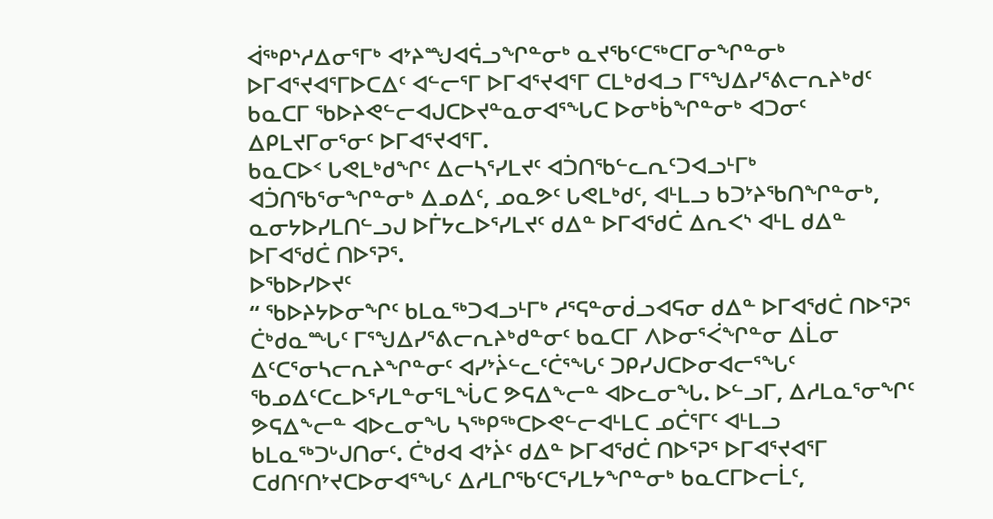ᐋᖅᑭᔅᓱᐃᓂᕐᒥᒃ ᐊᔾᔨᙳᐊᕌᓗᖏᓐᓂᒃ ᓇᔪᖃᑦᑕᖅᑕᒥᓂᖏᓐᓂᒃ ᐅᒥᐊᕐᔪᐊᕐᒥᐅᑕᐃᑦ ᐊᓪᓕᕐᒥ ᐅᒥᐊᕐᔪᐊᕐᒥ ᑕᒪᒃᑯᐊᓗ ᒥᕐᖑᐃᓯᕐᕕᓕᕆᔨᒃᑯᑦ ᑲᓇᑕᒥ ᖃᐅᔨᕙᓪᓕᐊᒍᑕᐅᔪᓐᓇᓂᐊᕐᖓᑕ ᐅᓂᒃᑳᖏᓐᓂᒃ ᐊᑐᓂᑦ ᐃᑭᒪᔪᒥᓂᕐᓂᑦ ᐅᒥᐊᕐᔪᐊᕐᒥ.
ᑲᓇᑕᐅᑉ ᒐᕙᒪᒃᑯᖏᑦ ᐃᓕᓴᕐᓯᒪᔪᑦ ᐊᑑᑎᖃᓪᓚᕆᑦᑐᐊᓗᒻᒥᒃ ᐊᑑᑎᖃᕐᓂᖏᓐᓂᒃ ᐃᓄᐃᑦ, ᓄᓇᕗᑦ ᒐᕙᒪᒃᑯᑦ, ᐊᒻᒪᓗ ᑲᑐᔾᔨᖃᑎᖏᓐᓂᒃ, ᓇᓂᔭᐅᓯᒪᑎᓪᓗᒍ ᐅᒦᔭᓚᐅᕐᓯᒪᔪᑦ ᑯᐃᓐ ᐅᒥᐊᖁᑖ ᐃᕆᐸᔅ ᐊᒻᒪ ᑯᐃᓐ ᐅᒥᐊᖁᑖ ᑎᐅᕐᕈᕐ.
ᐅᖃᐅᓯᐅᔪᑦ
“ ᖃᐅᔨᔭᐅᓂᖏᑦ ᑲᒪᓇᖅᑐᐊᓗᒻᒥᒃ ᓱᕐᕋᓐᓂᑰᓗᐊᕋᓂ ᑯᐃᓐ ᐅᒥᐊᖁᑖ ᑎᐅᕐᕈᕐ ᑖᒃᑯᓇᙵᑦ ᒥᕐᖑᐃᓯᕐᕕᓕᕆᔨᒃᑯᓐᓂᑦ ᑲᓇᑕᒥ ᐱᐅᓂᕐᐹᖏᓐᓂ ᐃᒫᓂ ᐃᑦᑕᕐᓂᓴᓕᕆᔨᖏᓐᓂᑦ ᐊᓯᔾᔩᓪᓚᑦᑖᕐᖓᑦ ᑐᑭᓯᒍᑕᐅᓂᐊᓕᕐᖓᑦ ᖃᓄᐃᑦᑕᓚᐅᕐᓯᒪᓐᓂᕐᒪᖔᑕ ᕗᕋᐃᖕᓕᓐ ᐊᐅᓚᓂᖓ. ᐅᓪᓗᒥ, ᐃᓱᒪᓇᕐᓂᖏᑦ ᕗᕋᐃᖕᓕᓐ ᐊᐅᓚᓂᖓ ᓴᖅᑭᖅᑕᐅᕙᓪᓕᐊᒻᒪᑕ ᓄᑖᕐᒥᑦ ᐊᒻᒪᓗ ᑲᒪᓇᖅᑐᒡᒍᑎᓂᑦ. ᑖᒃᑯᐊ ᐊᔾᔩᑦ ᑯᐃᓐ ᐅᒥᐊᖁᑖ ᑎᐅᕐᕈᕐ ᐅᒥᐊᕐᔪᐊᕐᒥ ᑕᑯᑎᑦᑎᔾᔪᑕᐅᓂᐊᕐᖓᑦ ᐃᓱᒪᒋᖃᑦᑕᕐᓯᒪᔭᖏᓐᓂᒃ ᑲᓇᑕᒥᐅᓕᒫᑦ,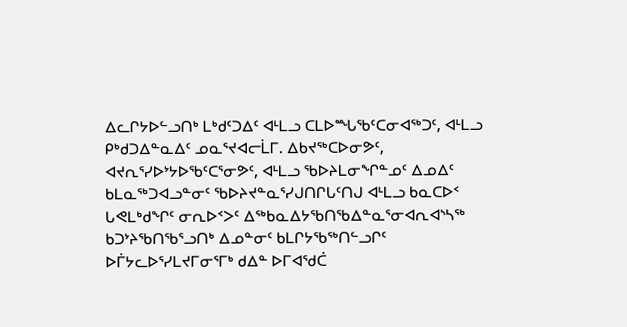ᐃᓚᒋᔭᐅᓪᓗᑎᒃ ᒪᒃᑯᑦᑐᐃᑦ ᐊᒻᒪᓗ ᑕᒪᐅᙵᖃᑦᑕᓂᐊᖅᑐᑦ, ᐊᒻᒪᓗ ᑭᒃᑯᑐᐃᓐᓇᐃᑦ ᓄᓇᕐᔪᐊᓕᒫᒥ. ᐃᑲᔪᖅᑕᐅᓂᕗᑦ, ᐊᔪᕆᕐᓯᐅᔾᔭᐅᖃᑦᑕᕐᓂᕗᑦ, ᐊᒻᒪᓗ ᖃᐅᔨᒪᓂᖏᓐᓄᑦ ᐃᓄᐃᑦ ᑲᒪᓇᖅᑐᐊᓗᓐᓂᑦ ᖃᐅᔨᔪᓐᓇᕐᓯᒍᑎᒋᒐᑦᑎᒍ ᐊᒻᒪᓗ ᑲᓇᑕᐅᑉ ᒐᕙᒪᒃᑯᖏᑦ ᓂᕆᐅᑉᐳᑦ ᐃᖅᑲᓇᐃᔭᖃᑎᖃᐃᓐᓇᕐᓂᐊᕆᐊᔅᓴᖅ ᑲᑐᔾᔨᖃᑎᖃᕐᓗᑎᒃ ᐃᓄᓐᓂᑦ ᑲᒪᒋᔭᖃᖅᑎᓪᓗᒋᑦ ᐅᒦᔭᓚᐅᕐᓯᒪᔪᒥᓂᕐᒥᒃ ᑯᐃᓐ ᐅᒥᐊᖁᑖ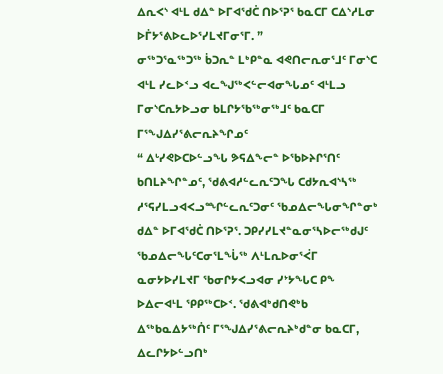ᐃᕆᐸᔅ ᐊᒻᒪ ᑯᐃᓐ ᐅᒥᐊᖁᑖ ᑎᐅᕐᕈᕐ ᑲᓇᑕᒥ ᑕᐃᔅᓱᒪᓂ ᐅᒦᔭᕐᕕᐅᓚᐅᕐᓯᒪᔪᒥᓂᕐᒥ. ”
ᓂᖅᑐᕐᓇᖅᑐᖅ ᑳᑐᕆᓐ ᒪᒃᑭᓐᓇ ᐊᕙᑎᓕᕆᓂᕐᒧᑦ ᒥᓂᔅᑕ ᐊᒻᒪ ᓯᓚᐅᑉᓗ ᐊᓚᖑᖅᐸᓪᓕᐊᓂᖓᓄᑦ ᐊᒻᒪᓗ ᒥᓂᔅᑕᕆᔭᐅᓗᓂ ᑲᒪᒋᔭᖃᖅᓂᖅᒧᑦ ᑲᓇᑕᒥ ᒥᕐᖕᒍᐃᓯᕐᕕᓕᕆᔨᖏᓄᑦ
“ ᐃᒡᓯᕙᐅᑕᐅᓪᓗᖓ ᕗᕋᐃᖕᓕᓐ ᐅᖃᐅᔨᒋᕐᑎᑦ ᑲᑎᒪᔨᖏᓐᓄᑦ, ᖁᕕᐊᓱᓪᓚᕆᑦᑐᖓ ᑕᑯᔭᕆᐊᔅᓴᖅ ᓱᕐᕋᓯᒪᓗᐊᐸᓗᙱᓪᓚᕆᑦᑐᓂᑦ ᖃᓄᐃᓕᖓᓂᖏᓐᓂᒃ ᑯᐃᓐ ᐅᒥᐊᖁᑖ ᑎᐅᕐᕈᕐ. ᑐᑭᓯᓯᒪᔪᓐᓇᓂᕐᓴᐅᓕᖅᑯᒍᑦ ᖃᓄᐃᓕᖓᑦᑕᓂᕐᒪᖔᖅ ᐱᒻᒪᕆᐅᓂᕐᐹᒥ ᓇᓂᔭᐅᓯᒪᔪᒥ ᖃᓂᒋᔭᐸᓗᐊᓂ ᓯᔾᔭᖓᑕ ᑭᖕ ᐅᐃᓕᐊᒻᒪ ᕿᑭᖅᑕᐅᑉ. ᖁᕕᐊᒃᑯᑎᕙᒃᑲ ᐃᖅᑲᓇᐃᔭᖅᑏᑦ ᒥᕐᖑᐃᓯᕐᕕᓕᕆᔨᒃᑯᓐᓂ ᑲᓇᑕᒥ, ᐃᓚᒋᔭᐅᓪᓗᑎᒃ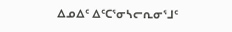ᐃᓄᐃᑦ ᐃᑦᑕᕐᓂᓴᓕᕆᓂᕐᒧᑦ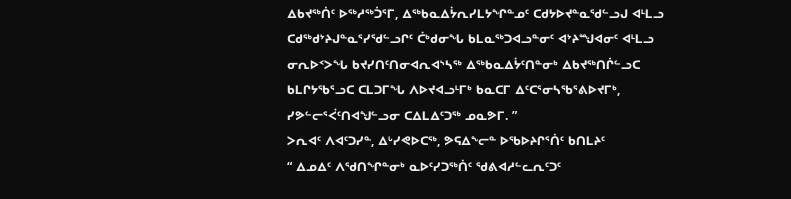ᐃᑲᔪᖅᑏᑦ ᐅᖅᓱᖅᑑᕐᒥ, ᐃᖅᑲᓇᐃᔮᕆᓯᒪᔭᖏᓐᓄᑦ ᑕᑯᔭᐅᔪᓐᓇᖁᓪᓗᒍ ᐊᒻᒪᓗ ᑕᑯᖅᑯᔾᔨᒍᓐᓇᕐᓯᖁᓪᓗᒋᑦ ᑖᒃᑯᓂᖓ ᑲᒪᓇᖅᑐᐊᓗᓐᓂᑦ ᐊᔾᔨᙳᐊᓂᑦ ᐊᒻᒪᓗ ᓂᕆᐅᑉᐳᖓ ᑲᔪᓯᑎᑦᑎᓂᐊᕆᐊᔅᓴᖅ ᐃᖅᑲᓇᐃᔮᑦᑎᓐᓂᒃ ᐃᑲᔪᖅᑎᒌᓪᓗᑕ ᑲᒪᒋᔭᖃᕐᓗᑕ ᑕᒪᑐᒥᖓ ᐱᐅᔪᐊᓗᒻᒥᒃ ᑲᓇᑕᒥ ᐃᑦᑕᕐᓂᓴᖃᕐᕕᐅᔪᒥᒃ, ᓯᕗᓪᓕᕐᐹᑦᑎᐊᖑᓪᓗᓂ ᑕᐃᒪᐃᑦᑐᖅ ᓄᓇᕗᒥ. ”
ᐳᕆᐊᑦ ᐱᐊᑦᑐᓯᓐ, ᐃᒡᓯᕙᐅᑕᖅ, ᕗᕋᐃᖕᓕᓐ ᐅᖃᐅᔨᒋᕐᑏᑦ ᑲᑎᒪᔨᑦ
“ ᐃᓄᐃᑦ ᐱᖁᑎᖏᓐᓂᒃ ᓇᐅᑦᓯᑐᖅᑏᑦ ᖁᕕᐊᓱᓪᓚᕆᑦᑐᑦ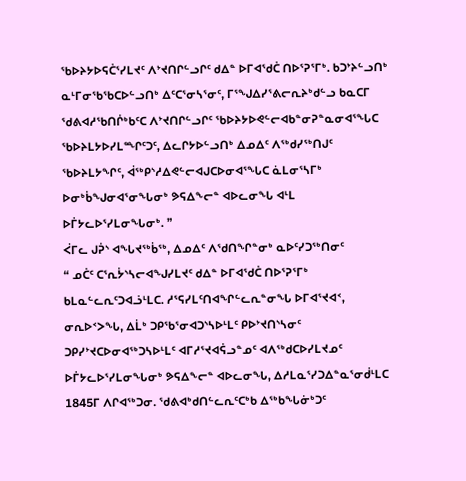ᖃᐅᔨᔭᐅᕋᑖᕐᓯᒪᔪᑦ ᐱᔾᔪᑎᒋᓪᓗᒋᑦ ᑯᐃᓐ ᐅᒥᐊᖁᑖ ᑎᐅᕐᕈᕐᒥᒃ. ᑲᑐᔾᔨᓪᓗᑎᒃ ᓇᒻᒥᓂᖃᖃᑕᐅᓪᓗᑎᒃ ᐃᑦᑕᕐᓂᓴᕐᓂᑦ, ᒥᕐᖑᐃᓯᕐᕕᓕᕆᔨᒃᑯᓪᓗ ᑲᓇᑕᒥ ᖁᕕᐊᓱᖃᑎᒌᒃᑲᑦᑕ ᐱᔾᔪᑎᒋᓪᓗᒋᑦ ᖃᐅᔨᔭᐅᕙᓪᓕᐊᑲᓐᓂᕈᓐᓇᓂᐊᕐᖓᑕ ᖃᐅᔨᒪᔭᐅᓯᒪᙱᑦᑐᑦ, ᐃᓚᒋᔭᐅᓪᓗᑎᒃ ᐃᓄᐃᑦ ᐱᖅᑯᓯᖅᑎᒍᑦ ᖃᐅᔨᒪᔭᖏᑦ, ᐋᖅᑭᔅᓱᐃᕙᓪᓕᐊᒍᑕᐅᓂᐊᕐᖓᑕ ᓈᒪᓂᕐᓴᒥᒃ ᐅᓂᒃᑳᖑᓂᐊᕐᓂᖓᓂᒃ ᕗᕋᐃᖕᓕᓐ ᐊᐅᓚᓂᖓ ᐊᒻᒪ ᐅᒦᔭᓚᐅᕐᓯᒪᓂᖓᓂᒃ. ”
ᐹᒥᓚ ᒍᕉᔅ ᐊᖓᔪᖅᑳᖅ, ᐃᓄᐃᑦ ᐱᖁᑎᖏᓐᓂᒃ ᓇᐅᑦᓯᑐᖅᑎᓂᑦ
“ ᓄᑖᑦ ᑕᕐᕆᔮᔅᓴᓕᐊᖑᓯᒪᔪᑦ ᑯᐃᓐ ᐅᒥᐊᖁᑖ ᑎᐅᕐᕈᕐᒥᒃ ᑲᒪᓇᓪᓚᕆᑦᑐᐊᓘᒻᒪᑕ. ᓱᕐᕋᓯᒪᑦᑎᐊᖏᓪᓚᕆᓐᓂᖓ ᐅᒥᐊᕐᔪᐊᑉ, ᓂᕆᐅᑉᐳᖓ, ᐃᒫᒃ ᑐᑭᖃᕐᓂᐊᑐᔅᓴᐅᒻᒪᑦ ᑭᐅᔾᔪᑎᔅᓴᓂᑦ ᑐᑭᓯᔾᔪᑕᐅᓂᐊᖅᑐᓴᐅᒻᒪᑦ ᐊᒥᓱᕐᔪᐊᕌᓗᓐᓄᑦ ᐊᐱᖅᑯᑕᐅᓯᒪᔪᓄᑦ ᐅᒦᔭᓚᐅᕐᓯᒪᓂᖓᓂᒃ ᕗᕋᐃᖕᓕᓐ ᐊᐅᓚᓂᖓ, ᐃᓱᒪᓇᕐᓯᑐᐃᓐᓇᕐᓂᑰᒻᒪᑕ 1845ᒥ ᐱᒋᐊᖅᑐᓂ. ᖁᕕᐊᒃᑯᑎᓪᓚᕆᑦᑕᒃᑲ ᐃᖅᑲᖓᓃᒃᑐᑦ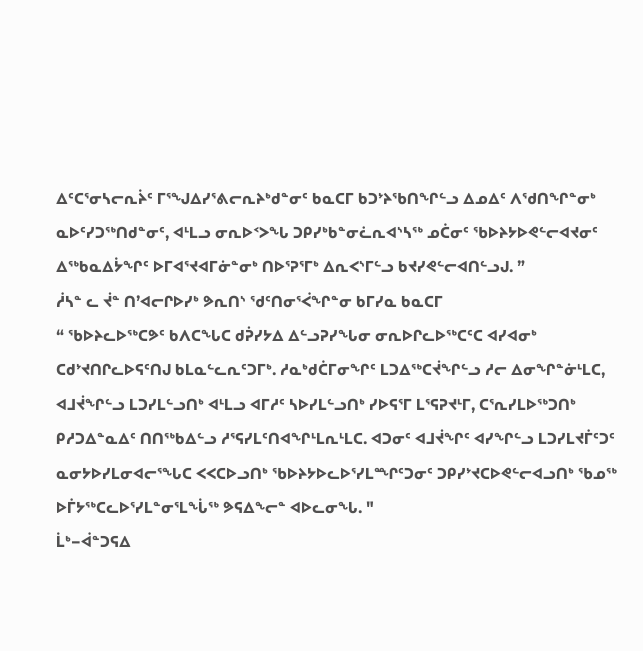ᐃᑦᑕᕐᓂᓴᓕᕆᔩᑦ ᒥᕐᖑᐃᓯᕐᕕᓕᕆᔨᒃᑯᓐᓂᑦ ᑲᓇᑕᒥ ᑲᑐᔾᔨᖃᑎᖏᓪᓗ ᐃᓄᐃᑦ ᐱᖁᑎᖏᓐᓂᒃ ᓇᐅᑦᓯᑐᖅᑎᑯᓐᓂᑦ, ᐊᒻᒪᓗ ᓂᕆᐅᑉᐳᖓ ᑐᑭᓯᒃᑲᓐᓂᓛᕆᐊᔅᓴᖅ ᓄᑖᓂᑦ ᖃᐅᔨᔭᐅᕙᓪᓕᐊᔪᓂᑦ ᐃᖅᑲᓇᐃᔮᖏᑦ ᐅᒥᐊᕐᔪᐊᒥᓃᓐᓂᒃ ᑎᐅᕐᕈᕐᒥᒃ ᐃᕆᐸᔅᒥᓪᓗ ᑲᔪᓯᕙᓪᓕᐊᑎᓪᓗᒍ. ”
ᓲᓴᓐ ᓚ ᔫᓐ ᑎ’ᐊᓕᒋᐅᓯᒃ ᕗᕆᑎᔅ ᖁᑦᑎᓂᕐᐹᖏᓐᓂ ᑲᒥᓯᓇ ᑲᓇᑕᒥ
“ ᖃᐅᔨᓚᐅᖅᑕᕗᑦ ᑲᐱᑕᖓᑕ ᑯᕉᓯᔭᐃ ᐃᓪᓗᕈᓯᖓᓂ ᓂᕆᐅᒋᓚᐅᖅᑕᑦᑕ ᐊᓯᐊᓂᒃ ᑕᑯᔾᔪᑎᒋᓚᐅᕋᑦᑎᒍ ᑲᒪᓇᓪᓚᕆᑦᑐᒥᒃ. ᓱᓇᒃᑯᑖᒥᓂᖏᑦ ᒪᑐᐃᖅᑕᔫᖏᓪᓗ ᓱᓕ ᐃᓂᖏᓐᓃᒻᒪᑕ, ᐊᒧᔫᖏᓪᓗ ᒪᑐᓯᒪᓪᓗᑎᒃ ᐊᒻᒪᓗ ᐊᒥᓱᑦ ᓴᐅᓯᒪᓪᓗᑎᒃ ᓯᐅᕋᕐᒥ ᒪᕐᕋᕈᔪᒻᒥ, ᑕᕐᕆᓯᒪᐅᖅᑐᑎᒃ ᑭᓱᑐᐃᓐᓇᐃᑦ ᑎᑎᖅᑲᐃᓪᓗ ᓱᕐᕋᓯᒪᑦᑎᐊᖏᒻᒪᕆᒻᒪᑕ. ᐊᑐᓂᑦ ᐊᒧᔫᖏᑦ ᐊᓯᖏᓪᓗ ᒪᑐᓯᒪᔪᒦᑦᑐᑦ ᓇᓂᔭᐅᓯᒪᓂᐊᓕᕐᖓᑕ ᐸᐸᑕᐅᓗᑎᒃ ᖃᐅᔨᔭᐅᓚᐅᕐᓯᒪᙱᑦᑐᓂᑦ ᑐᑭᓯᔾᔪᑕᐅᕙᓪᓕᐊᓗᑎᒃ ᖃᓄᖅ ᐅᒦᔭᖅᑕᓚᐅᕐᓯᒪᓐᓂᕐᒪᖔᖅ ᕗᕋᐃᖕᓕᓐ ᐊᐅᓚᓂᖓ. "
ᒫᒃ−ᐋᓐᑐᕋᐃ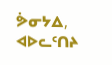ᕘᓂᔭᐃ,
ᐊᐅᓚᑦᑎᔨ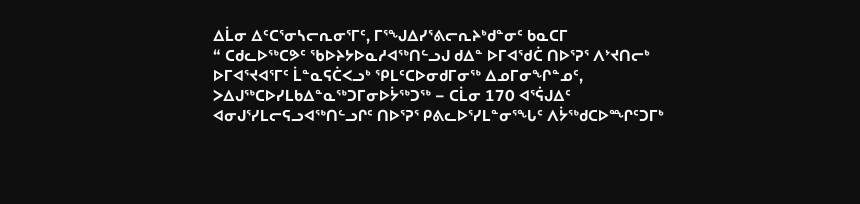ᐃᒫᓂ ᐃᑦᑕᕐᓂᓴᓕᕆᓂᕐᒥᑦ, ᒥᕐᖑᐃᓯᕐᕕᓕᕆᔨᒃᑯᓐᓂᑦ ᑲᓇᑕᒥ
“ ᑕᑯᓚᐅᖅᑕᕗᑦ ᖃᐅᔨᔭᐅᓇᓱᐊᖅᑎᓪᓗᒍ ᑯᐃᓐ ᐅᒥᐊᖁᑖ ᑎᐅᕐᕈᕐ ᐱᔾᔪᑎᓕᒃ ᐅᒥᐊᕐᔪᐊᕐᒥᑦ ᒫᓐᓇᕋᑖᐸᓗᒃ ᕿᒪᑦᑕᐅᓂᑯᒥᓂᖅ ᐃᓄᒥᓂᖏᓐᓄᑦ, ᐳᐃᒍᖅᑕᐅᓯᒪᑲᐃᓐᓇᖅᑐᒥᓂᐅᔮᖅᑐᖅ − ᑕᒫᓂ 170 ᐊᕐᕌᒍᐃᑦ ᐊᓂᒍᕐᓯᒪᓕᕋᓗᐊᖅᑎᓪᓗᒋᑦ ᑎᐅᕐᕈᕐ ᑭᕕᓚᐅᕐᓯᒪᓐᓂᕐᖓᑦ ᐱᔮᖅᑯᑕᐅᙱᑦᑐᒥᒃ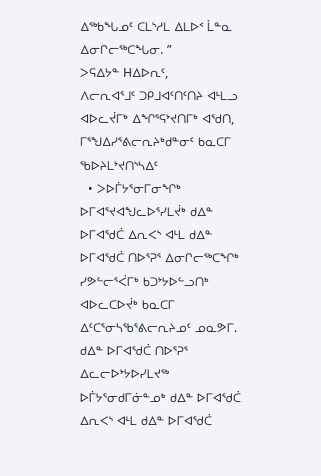ᐃᖅᑲᖓᓄᑦ ᑕᒪᔅᓱᒪ ᐃᒪᐅᑉ ᒫᓐᓇ ᐃᓂᒋᓕᖅᑕᖓᓂ. ”
ᐳᕋᐃᔭᓐ Hᐃᐅᕆᑦ,
ᐱᓕᕆᐊᕐᒧᑦ ᑐᑭᒧᐊᑦᑎᑦᑎᔨ ᐊᒻᒪᓗ ᐊᐅᓚᔫᒥᒃ ᐃᖏᕐᕋᔾᔪᑎᒥᒃ ᐊᖁᑎ, ᒥᕐᖑᐃᓯᕐᕕᓕᕆᔨᒃᑯᓐᓂᑦ ᑲᓇᑕᒥ
ᖃᐅᔨᒪᔾᔪᑎᔅᓴᐃᑦ
  • ᐳᐅᒦᔭᕐᓂᒥᓂᖏᒃ ᐅᒥᐊᕐᔪᐊᖑᓚᐅᕐᓯᒪᔫᒃ ᑯᐃᓐ ᐅᒥᐊᖁᑖ ᐃᕆᐸᔅ ᐊᒻᒪ ᑯᐃᓐ ᐅᒥᐊᖁᑖ ᑎᐅᕐᕈᕐ ᐃᓂᒋᓕᖅᑕᖏᒃ ᓯᕗᓪᓕᕐᐹᒥᒃ ᑲᑐᔾᔭᐅᓪᓗᑎᒃ ᐊᐅᓚᑕᐅᔫᒃ ᑲᓇᑕᒥ ᐃᑦᑕᕐᓂᓴᖃᕐᕕᓕᕆᔨᓄᑦ ᓄᓇᕗᒥ. ᑯᐃᓐ ᐅᒥᐊᖁᑖ ᑎᐅᕐᕈᕐ ᐃᓚᓕᐅᔾᔭᐅᓯᒪᔪᖅ ᐅᒦᔭᕐᓂᑯᒥᓃᓐᓄᒃ ᑯᐃᓐ ᐅᒥᐊᖁᑖ ᐃᕆᐸᔅ ᐊᒻᒪ ᑯᐃᓐ ᐅᒥᐊᖁᑖ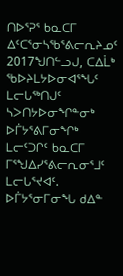ᑎᐅᕐᕈᕐ ᑲᓇᑕᒥ ᐃᑦᑕᕐᓂᓴᖃᕐᕕᓕᕆᔨᓄᑦ 2017ᖑᑎᓪᓗᒍ, ᑕᐃᒫᒃ ᖃᐅᔨᒪᔭᐅᓂᐊᕐᖓᑦ ᒪᓕᒐᖅᑎᒍᑦ ᓴᐳᑎᔭᐅᓂᖏᓐᓂᒃ ᐅᒦᔭᕐᕕᒥᓂᖏᒃ ᒪᓕᑦᑐᒋᑦ ᑲᓇᑕᒥ ᒥᕐᖑᐃᓯᕐᕕᓕᕆᓂᕐᒧᑦ ᒪᓕᒐᕐᔪᐊᑦ. ᐅᒦᔭᕐᓂᒥᓂᖓ ᑯᐃᓐ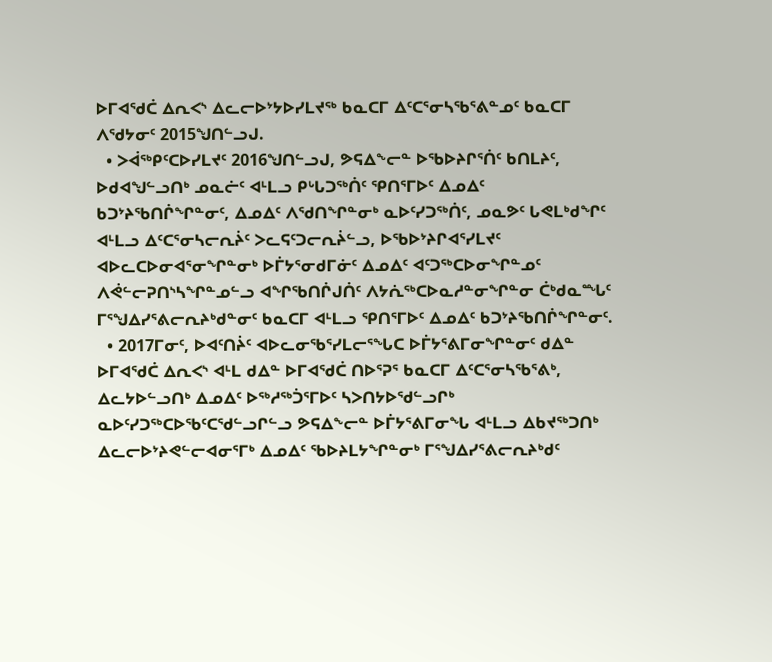ᐅᒥᐊᖁᑖ ᐃᕆᐸᔅ ᐃᓚᓕᐅᔾᔭᐅᓯᒪᔪᖅ ᑲᓇᑕᒥ ᐃᑦᑕᕐᓂᓴᖃᕐᕕᓐᓄᑦ ᑲᓇᑕᒥ ᐱᖁᔭᓂᑦ 2015ᖑᑎᓪᓗᒍ.
  • ᐳᐋᖅᑭᑦᑕᐅᓯᒪᔪᑦ 2016ᖑᑎᓪᓗᒍ, ᕗᕋᐃᖕᓕᓐ ᐅᖃᐅᔨᒋᕐᑏᑦ ᑲᑎᒪᔨᑦ, ᐅᑯᐊᖑᓪᓗᑎᒃ ᓄᓇᓖᑦ ᐊᒻᒪᓗ ᑭᒡᒐᑐᖅᑏᑦ ᕿᑎᕐᒥᐅᑦ ᐃᓄᐃᑦ ᑲᑐᔾᔨᖃᑎᒌᖏᓐᓂᑦ, ᐃᓄᐃᑦ ᐱᖁᑎᖏᓐᓂᒃ ᓇᐅᑦᓯᑐᖅᑏᑦ, ᓄᓇᕗᑦ ᒐᕙᒪᒃᑯᖏᑦ ᐊᒻᒪᓗ ᐃᑦᑕᕐᓂᓴᓕᕆᔩᑦ ᐳᓚᕋᑦᑐᓕᕆᔩᓪᓗ, ᐅᖃᐅᔾᔨᒋᐊᕐᓯᒪᔪᑦ ᐊᐅᓚᑕᐅᓂᐊᕐᓂᖏᓐᓂᒃ ᐅᒦᔭᕐᓂᑯᒥᓃᑦ ᐃᓄᐃᑦ ᐊᑦᑐᖅᑕᐅᓂᖏᓐᓄᑦ ᐱᕚᓪᓕᕈᑎᔅᓴᖏᓐᓄᓪᓗ ᐊᖏᖃᑎᒌᒍᑏᑦ ᐱᔭᕇᖅᑕᐅᓇᓱᓐᓂᖏᓐᓂ ᑖᒃᑯᓇᙵᑦ ᒥᕐᖑᐃᓯᕐᕕᓕᕆᔨᒃᑯᓐᓂᑦ ᑲᓇᑕᒥ ᐊᒻᒪᓗ ᕿᑎᕐᒥᐅᑦ ᐃᓄᐃᑦ ᑲᑐᔾᔨᖃᑎᒌᖏᓐᓂᑦ.
  • 2017ᒥᓂᑦ, ᐅᐊᑦᑎᔩᑦ ᐊᐅᓚᓂᖃᕐᓯᒪᓕᕐᖓᑕ ᐅᒦᔭᕐᕕᒥᓂᖏᓐᓂᑦ ᑯᐃᓐ ᐅᒥᐊᖁᑖ ᐃᕆᐸᔅ ᐊᒻᒪ ᑯᐃᓐ ᐅᒥᐊᖁᑖ ᑎᐅᕐᕈᕐ ᑲᓇᑕᒥ ᐃᑦᑕᕐᓂᓴᖃᕐᕕᒃ, ᐃᓚᔭᐅᓪᓗᑎᒃ ᐃᓄᐃᑦ ᐅᖅᓱᖅᑑᕐᒥᐅᑦ ᓴᐳᑎᔭᐅᖁᓪᓗᒋᒃ ᓇᐅᑦᓯᑐᖅᑕᐅᖃᑦᑕᖁᓪᓗᒋᓪᓗ ᕗᕋᐃᖕᓕᓐ ᐅᒦᔭᕐᕕᒥᓂᖓ ᐊᒻᒪᓗ ᐃᑲᔪᖅᑐᑎᒃ ᐃᓚᓕᐅᔾᔨᕙᓪᓕᐊᓂᕐᒥᒃ ᐃᓄᐃᑦ ᖃᐅᔨᒪᔭᖏᓐᓂᒃ ᒥᕐᖑᐃᓯᕐᕕᓕᕆᔨᒃᑯᑦ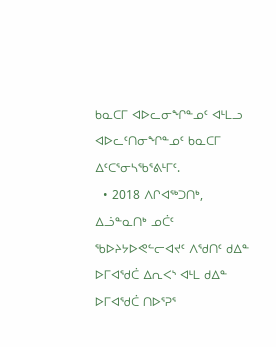ᑲᓇᑕᒥ ᐊᐅᓚᓂᖏᓐᓄᑦ ᐊᒻᒪᓗ ᐊᐅᓚᑦᑎᓂᖏᓐᓄᑦ ᑲᓇᑕᒥ ᐃᑦᑕᕐᓂᓴᖃᕐᕕᒻᒥᑦ.
  • 2018 ᐱᒋᐊᖅᑐᑎᒃ, ᐃᓘᓐᓇᑎᒃ ᓄᑖᑦ ᖃᐅᔨᔭᐅᕙᓪᓕᐊᔪᑦ ᐱᖁᑎᑦ ᑯᐃᓐ ᐅᒥᐊᖁᑖ ᐃᕆᐸᔅ ᐊᒻᒪ ᑯᐃᓐ ᐅᒥᐊᖁᑖ ᑎᐅᕐᕈᕐ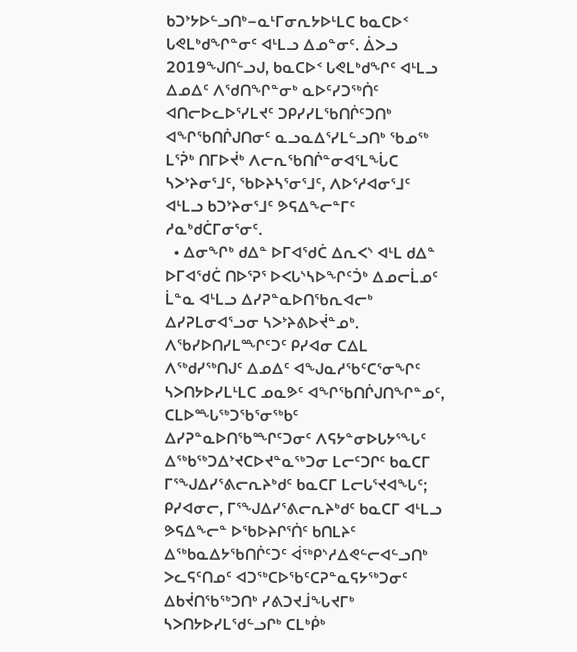ᑲᑐᔾᔭᐅᓪᓗᑎᒃ−ᓇᒻᒥᓂᕆᔭᐅᒻᒪᑕ ᑲᓇᑕᐅᑉ ᒐᕙᒪᒃᑯᖏᓐᓂᑦ ᐊᒻᒪᓗ ᐃᓄᓐᓂᑦ. ᐄᐳᓗ 2019ᖑᑎᓪᓗᒍ, ᑲᓇᑕᐅᑉ ᒐᕙᒪᒃᑯᖏᑦ ᐊᒻᒪᓗ ᐃᓄᐃᑦ ᐱᖁᑎᖏᓐᓂᒃ ᓇᐅᑦᓯᑐᖅᑏᑦ ᐊᑎᓕᐅᓚᐅᕐᓯᒪᔪᑦ ᑐᑭᓯᓯᒪᖃᑎᒌᑦᑐᑎᒃ ᐊᖏᖃᑎᒌᒍᑎᓂᑦ ᓇᓗᓇᐃᕐᓯᒪᓪᓗᑎᒃ ᖃᓄᖅ ᒪᕐᕉᒃ ᑎᒥᐅᔫᒃ ᐱᓕᕆᖃᑎᒌᓐᓂᐊᕐᒪᖔᑕ ᓴᐳᔾᔨᓂᕐᒧᑦ, ᖃᐅᔨᓴᕐᓂᕐᒧᑦ, ᐱᐅᕐᓱᐊᓂᕐᒧᑦ ᐊᒻᒪᓗ ᑲᑐᔾᔨᓂᕐᒧᑦ ᕗᕋᐃᖕᓕᓐᒥᑦ ᓱᓇᒃᑯᑖᒥᓂᕐᓂᑦ.
  • ᐃᓂᖏᒃ ᑯᐃᓐ ᐅᒥᐊᖁᑖ ᐃᕆᐸᔅ ᐊᒻᒪ ᑯᐃᓐ ᐅᒥᐊᖁᑖ ᑎᐅᕐᕈᕐ ᐅᐸᒐᔅᓴᐅᖏᑦᑑᒃ ᐃᓄᓕᒫᓄᑦ ᒫᓐᓇ ᐊᒻᒪᓗ ᐃᓯᕈᓐᓇᐅᑎᖃᕆᐊᓕᒃ ᐃᓯᕈᒪᓂᐊᕐᓗᓂ ᓴᐳᔾᔨᕕᐅᔫᓐᓄᒃ. ᐱᖃᓯᐅᑎᓯᒪᙱᑦᑐᑦ ᑭᓯᐊᓂ ᑕᐃᒪ ᐱᖅᑯᓯᖅᑎᒍᑦ ᐃᓄᐃᑦ ᐊᖑᓇᓱᖃᑦᑕᕐᓂᖏᑦ ᓴᐳᑎᔭᐅᓯᒪᒻᒪᑕ ᓄᓇᕗᑦ ᐊᖏᖃᑎᒌᒍᑎᖏᓐᓄᑦ, ᑕᒪᐅᙵᖅᑐᖃᕐᓂᖅᑲᑦ ᐃᓯᕈᓐᓇᐅᑎᖃᙱᑦᑐᓂᑦ ᐱᕋᔭᓐᓂᐅᒐᔭᕐᖓᑦ ᐃᖅᑲᖅᑐᐃᔾᔪᑕᐅᔪᓐᓇᖅᑐᓂ ᒪᓕᑦᑐᒋᑦ ᑲᓇᑕᒥ ᒥᕐᖑᐃᓯᕐᕕᓕᕆᔨᒃᑯᑦ ᑲᓇᑕᒥ ᒪᓕᒐᕐᔪᐊᖓᑦ; ᑭᓯᐊᓂᓕ, ᒥᕐᖑᐃᓯᕐᕕᓕᕆᔨᒃᑯᑦ ᑲᓇᑕᒥ ᐊᒻᒪᓗ ᕗᕋᐃᖕᓕᓐ ᐅᖃᐅᔨᒋᕐᑏᑦ ᑲᑎᒪᔨᑦ ᐃᖅᑲᓇᐃᔭᖃᑎᒌᑦᑐᑦ ᐋᖅᑭᔅᓱᐃᕙᓪᓕᐊᓪᓗᑎᒃ ᐳᓚᕋᑦᑎᓄᑦ ᐊᑐᖅᑕᐅᖃᑦᑕᕈᓐᓇᕋᔭᖅᑐᓂᑦ ᐃᑲᔫᑎᖃᖅᑐᑎᒃ ᓯᕕᑐᔪᒨᖓᔪᒥᒃ ᓴᐳᑎᔭᐅᓯᒪᖁᓪᓗᒋᒃ ᑕᒪᒃᑮᒃ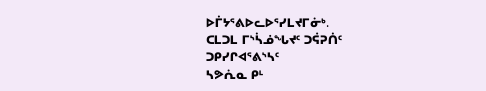ᐅᒦᔭᕐᕕᐅᓚᐅᕐᓯᒪᔪᒥᓃᒃ.
ᑕᒪᑐᒪ ᒥᔅᓵᓅᖓᔪᑦ ᑐᕌᕈᑏᑦ
ᑐᑭᓯᒋᐊᕐᕕᔅᓴᑦ
ᓴᕗᕇᓇ ᑭᒻ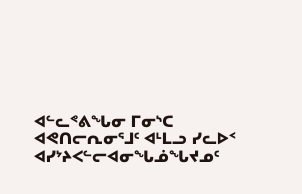ᐊᓪᓚᕝᕕᖓᓂ ᒥᓂᔅᑕ ᐊᕙᑎᓕᕆᓂᕐᒧᑦ ᐊᒻᒪᓗ ᓯᓚᐅᑉ ᐊᓯᔾᔨᐸᓪᓕᐊᓂᖓᓅᖓᔪᓄᑦ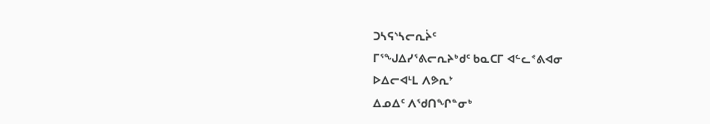ᑐᓴᕋᔅᓴᓕᕆᔩᑦ
ᒥᕐᖑᐃᓯᕐᕕᓕᕆᔨᒃᑯᑦ ᑲᓇᑕᒥ ᐊᓪᓚᕝᕕᐊᓂ
ᐅᐃᓕᐊᒻᒪ ᐱᕗᕆᔾ
ᐃᓄᐃᑦ ᐱᖁᑎᖏᓐᓂᒃ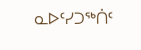ᓇᐅᑦᓯᑐᖅᑏᑦ